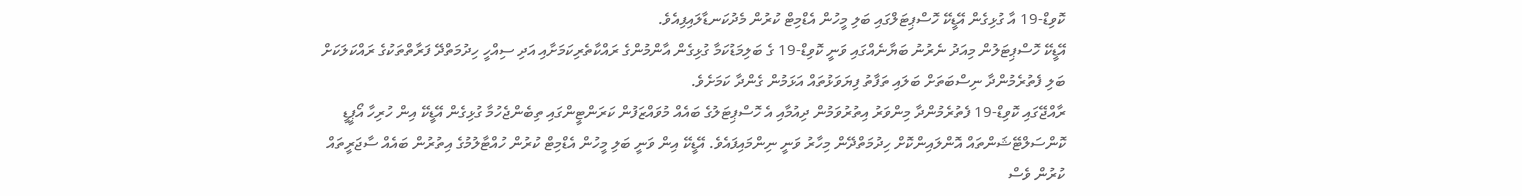ކޮވިޑް-19 އާ ގުޅިގެން އޭޑީކޭ ހޮސްޕިޓަލްގައި ބަލި މީހުން އެޑްމިޓް ކުރުން މެދުކަނޑާލައިފިއެވެ.
އޭޑީކޭ ހޮސްޕިޓަލުން މިއަދު ނެރުނު ބަޔާނެއްގައި ވަނީ ކޮވިޑް-19 ގެ ބަލިމަޑުކަމާ ގުޅިގެން އާންމުންގެ ރައްކާތެރިކަމަށާއި އަދި ސިއްހީ ހިދުމަތްދޭ ފަރާތްތަކުގެ ރައްކަލަކަށް ބަލި ފެތުރެމުންދާ ނިސްބަތަށް ބަލައި ތަފާތު ފިޔަވަޅުތައް އަޅަމުން ގެންދާ ކަމަށެވެ.
ރާއްޖޭގައި ކޮވިޑް-19 ފެތުރެމުންދާ މިންވަރު އިތުރުވަމުން ދިއުމާއި އެ ހޮސްޕިޓަލުގެ ބައެއް މުވައްޒަފުން ކަރަންޓީންގައި ތިބެންޖެހުމާ ގުޅިގެން އޭޑީކޭ އިން ހުރިހާ އޯޕީޑީ ކޮންސަލްޓޭޝަންތައް އޮންލައިންކޮށް ހިދުމަތްދޭން މިހާރު ވަނީ ނިންމައިފައެވެ. އޭޑީކޭ އިން ވަނީ ބަލި މީހުން އެޑްމިޓް ކުރުން ހުއްޓާލުމުގެ އިތުރުން ބައެއް ސާޖަރީތައް ކުރުން ވެސް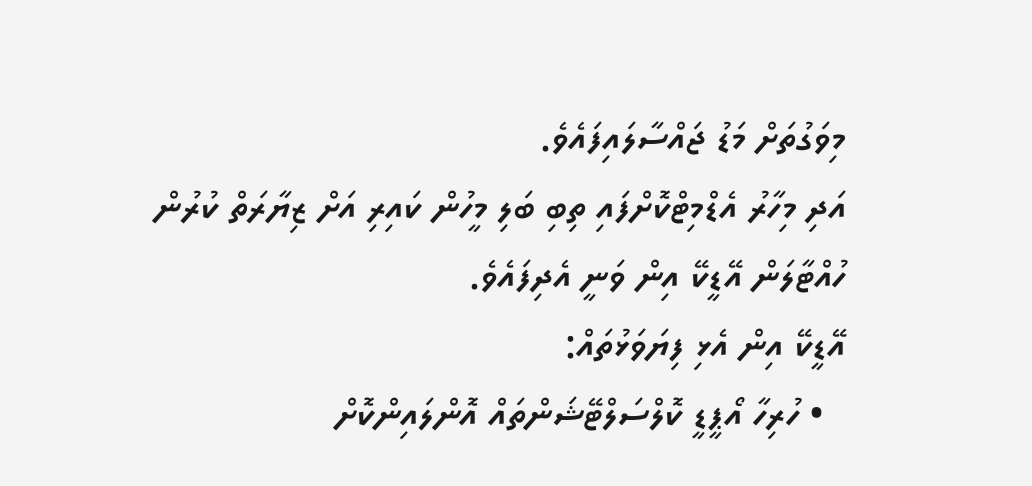މިވަގުތަށް މަޑު ޖައްސާލައިފައެވެ.
އަދި މިހާރު އެޑްމިޓްކޮށްފައި ތިބި ބަލި މީހުން ކައިރި އަށް ޒިޔާރަތް ކުރުން ހުއްޓާލަން އޭޑީކޭ އިން ވަނީ އެދިފައެވެ.
އޭޑީކޭ އިން އެޅި ފިޔަވަޅުތައް:
  • ހުރިހާ އޯޕީޑީ ކޮލްސަލްޓޭޝަންތައް އޮންލައިންކޮށް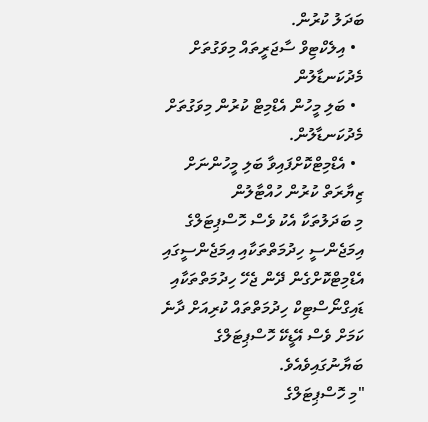ބަދަލު ކުރުން.
  • އިލެކްޓިވް ސާޖަރީތައް މިވަގުތަށް މެދުކަނޑާލުން
  • ބަލި މީހުން އެޑްމިޓް ކުރުން މިވަގުތަށް މެދުކަނޑާލުން.
  • އެޑްމިޓްކޮށްފައިވާ ބަލި މީހުންނަށް ޒިޔާރަތް ކުރުން ހުއްޓާލުން
މި ބަދަލުތަކާ އެކު ވެސް ހޮސްޕިޓަލްގެ އިމަޖެންސީ ހިދުމަތްތަކާއި އިމަޖެންސީގައި އެޑްމިޓްކޮށްގެން ދޭން ޖެހޭ ހިދުމަތްތަކާއި ޑައިގްނޯސްޓިކް ހިދުމަތްތައް ކުރިއަށް ދާނެ ކަމަށް ވެސް އޭޑީކޭ ހޮސްޕިޓަލްގެ ބަޔާނުގައިވެއެވެ.
"މި ހޮސްޕިޓަލްގެ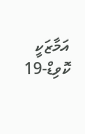އަމާޒަކީ ކޮވިޑް-19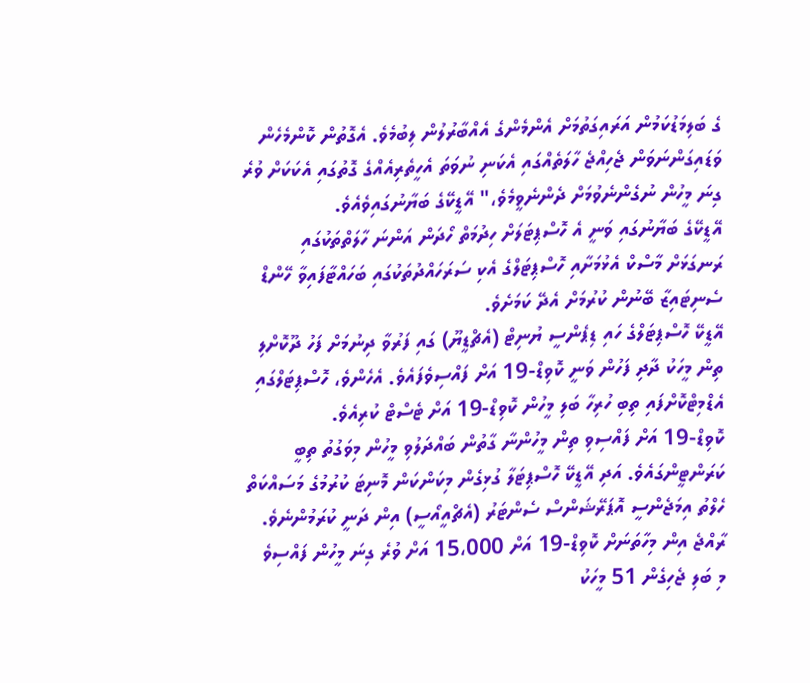ގެ ބަލިމަޑުކަމުން އަރައިގަތުމަށް އެންމެންގެ އެއްބާރުލުން ލިބުމެވެ. އެގޮތުން ކޮންމެހެން ވަޑައިގަންނަވަން ޖެހިއްޖެ ހާލަތެއްގައި އެކަނި ނުވަތަ އެހީތެރިއެއްގެ ގޮތުގައި އެކަކަށް ވުރެ ގިނަ މީހުން ނުގެންނެވުމަށް ދެންނެވީމެވެ،" އޭޑީކޭގެ ބަޔާނުގައިވެއެވެ.
އޭޑީކޭގެ ބަޔާނުގައި ވަނީ އެ ހޮސްޕިޓަލަށް ހިދުމަތް ހޯދަން އަންނަ ހާލަތްތަކުގައި ރަނގަޅަށް މާސްކް އެޅުމަށާއި ހޮސްޕިޓަލްގެ އެކި ސަރަހައްދުތަކުގައި ބަހައްޓާފައިވާ ހޭންޑް ސެނިޓައިޒާ ބޭނުން ކުރުމަށް އެދޭ ކަމަށެވެ.
އޭޑީކޭ ހޮސްޕިޓަލްގެ ހައި ޑިޕެންސީ ޔުނިޓް (އެޗްޑީޔޫ) ގައި ފަރުވާ ދިނުމަށް ފަހު ދޫކޮށްލި ތިން މީހަކު ދާދި ފަހުން ވަނީ ކޮވިޑް-19 އަށް ފައްސިވެފައެވެ. އެހެންވެ، ހޮސްޕިޓަލްގައި އެޑްމިޓްކޮށްފައި ތިބި ހުރިހާ ބަލި މީހުން ކޮވިޑް-19 އަށް ޓެސްޓް ކުރިއެވެ.
ކޮވިޑް-19 އަށް ފައްސިވި ތިން މީހުންނާ ގާތުން ބައްދަލުވި މީހުން މިވަގުތު ތިބީ ކަރަންޓީންގައެވެ. އަދި އޭޑީކޭ ހޮސްޕިޓަލާ ގުޅިގެން މިކަންކަން މޮނިޓަ ކުރުމުގެ މަސައްކަތް ހެލްތު އިމަޖެންސީ އޮޕަރޭޝަންސް ސެންޓަރު (އެޗްއީއޯސީ) އިން ދަނީ ކުރަމުންނެވެ.
ރާއްޖެ އިން މިހާތަނަށް ކޮވިޑް-19 އަށް 15،000 އަށް ވުރެ ގިނަ މީހުން ފައްސިވެ މި ބަލި ޖެހިގެން 51 މީހަކު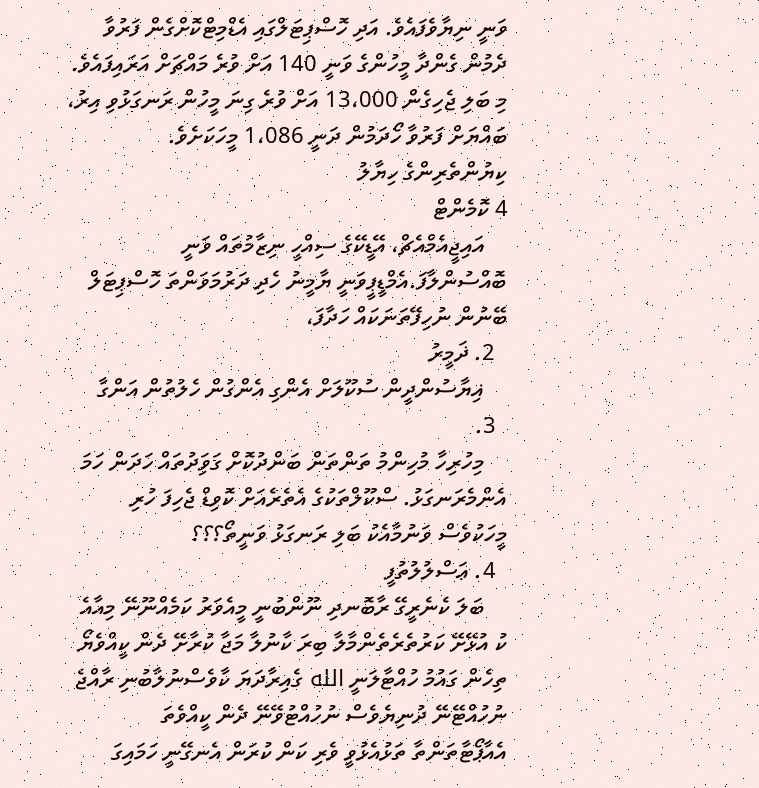ވަނީ ނިޔާވެފައެވެ. އަދި ހޮސްޕިޓަލްގައި އެޑްމިޓްކޮށްގެން ފަރުވާ ދެމުން ގެންދާ މީހުންގެ ވަނީ 140 އަށް ވުރެ މައްޗަށް އަރައިފައެވެ. މި ބަލި ޖެހިގެން 13،000 އަށް ވުރެ ގިނަ މީހުން ރަނގަޅުވި އިރު، ބައްޔަށް ފަރުވާ ހޯދަމުން ދަނީ 1،086 މީހަކަށެވެ.
ކިޔުންތެރިންގެ ހިޔާލު
4 ކޮމެންޓް
    އައިޖީއެމްއެޗް، އޭޑީކޭގެ ސިއްހީ ނިޒާމުތައް ވަނީ ބޮއްސުންލާފަ.އެމްޑީޕީވަނީ ޔާމީނު ހެދި ދަރުމަވަންތަ ހޮސްޕިޓަލް ބޭނުން ނުހިފޭތަނަކައް ހަދާފަ،
  2. ޛަމީރު
    ޣިޔާސުންދީން ސުކޫލަށް އެންގި އެންގުން ހެލުތުން އަންގާ
  3.
    މިހުރިހާ މުހިންމު ތަންތަން ބަންދުކޮށް ގަވަިދުތައް ހަދަން ހަމަ އެންމެރަނގަޅު. ސްކޫލްތަކުގެ އެތެރެއަށް ކޮވިޑް ޖެހިފަ ހުރި މީހަކުވެސް ވަނުމާއެކު ބަލި ރަނގަޅު ވަނީތޯ؟؟؟
  4. ޢަސްލުލުތުފީ
    ބަލަ ކެނެރީގޭ ރާބޮނދި ނޫންބުނީ މީއެވަރު ކަމެއްނޫނޭ މިއާއެ ކު އުޅޭށޭ ކަރުތެރެތެންމާލާ ބިރަ ކާނުލާ މަޖާ ކުރާށޭ ދެން ކީއްވެޔޯ ތިހެން ގައުމު ހުއްޓާލަނީ الله ގެއިރާދަޔަ ކާވެސްނުލާބުނި ރާއްޖެ ނުހުއްޓޭނޭ ދުނިޔެވެސް ނުހުއްޓުވޭނޭ ދެން ކީއްވެތަ އެއާޕޯޓާތަންތާ ތަޅުއެޅުވީ ވެރި ކަން ކުރަން އެނގޭނީ ހަމައިގަ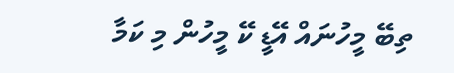ތިބޭ މީހުނައް އޭޑީ ކޭ މީހުން މި ކަމާ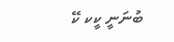ބުނަނީ ކީކ ކޭ